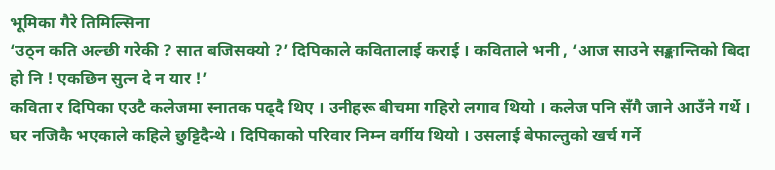भूमिका गैरे तिमिल्सिना
‘उठ्न कति अल्छी गरेकी ? सात बजिसक्यो ?’ दिपिकाले कवितालाई कराई । कविताले भनी , ‘आज साउने सङ्कान्तिको बिदा हो नि ! एकछिन सुत्न दे न यार !’
कविता र दिपिका एउटै कलेजमा स्नातक पढ्दै थिए । उनीहरू बीचमा गहिरो लगाव थियो । कलेज पनि सँगै जाने आउँने गर्थे । घर नजिकै भएकाले कहिले छुट्टिदैन्थे । दिपिकाको परिवार निम्न वर्गीय थियो । उसलाई बेफाल्तुको खर्च गर्ने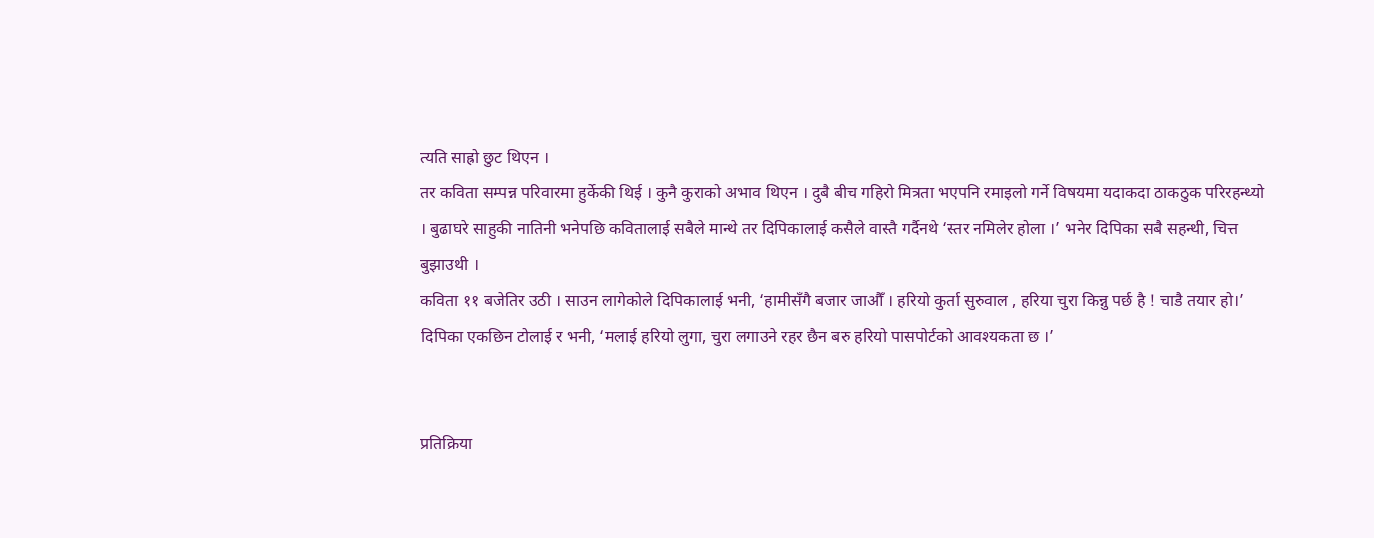त्यति साह्रो छुट थिएन ।
तर कविता सम्पन्न परिवारमा हुर्केकी थिई । कुनै कुराको अभाव थिएन । दुबै बीच गहिरो मित्रता भएपनि रमाइलो गर्ने विषयमा यदाकदा ठाकठुक परिरहन्थ्यो । बुढाघरे साहुकी नातिनी भनेपछि कवितालाई सबैले मान्थे तर दिपिकालाई कसैले वास्तै गर्दैनथे ‘स्तर नमिलेर होला ।’ भनेर दिपिका सबै सहन्थी, चित्त बुझाउथी ।
कविता ११ बजेतिर उठी । साउन लागेकोले दिपिकालाई भनी, ‘हामीसँगै बजार जाऔँ । हरियो कुर्ता सुरुवाल , हरिया चुरा किन्नु पर्छ है ! चाडै तयार हो।’
दिपिका एकछिन टोलाई र भनी, ‘मलाई हरियो लुगा, चुरा लगाउने रहर छैन बरु हरियो पासपोर्टको आवश्यकता छ ।’


प्रतिक्रिया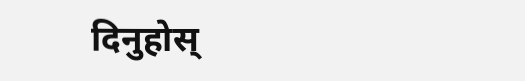दिनुहोस्